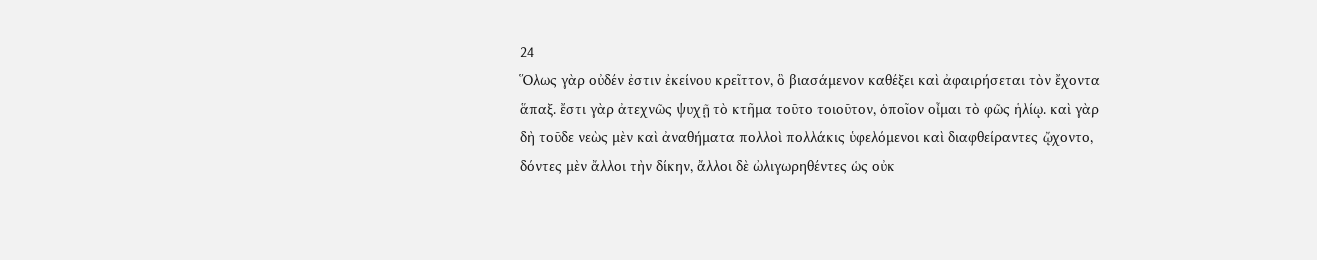24
Ὅλως γὰρ οὐδέν ἐστιν ἐκείνου κρεῖττον, ὃ βιασάμενον καθέξει καὶ ἀφαιρήσεται τὸν ἔχοντα ἅπαξ. ἔστι γὰρ ἀτεχνῶς ψυχῇ τὸ κτῆμα τοῦτο τοιοῦτον, ὁποῖον οἶμαι τὸ φῶς ἡλίῳ. καὶ γὰρ δὴ τοῦδε νεὼς μὲν καὶ ἀναθήματα πολλοὶ πολλάκις ὑφελόμενοι καὶ διαφθείραντες ᾤχοντο, δόντες μὲν ἄλλοι τὴν δίκην, ἄλλοι δὲ ὠλιγωρηθέντες ὡς οὐκ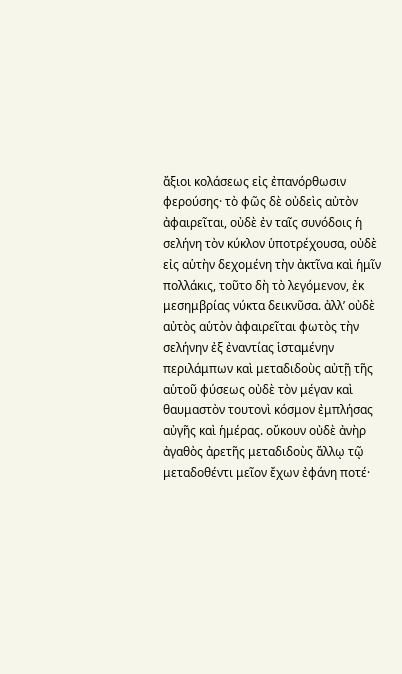ἄξιοι κολάσεως εἰς ἐπανόρθωσιν φερούσης· τὸ φῶς δὲ οὐδεὶς αὐτὸν ἀφαιρεῖται, οὐδὲ ἐν ταῖς συνόδοις ἡ σελήνη τὸν κύκλον ὑποτρέχουσα, οὐδὲ εἰς αὑτὴν δεχομένη τὴν ἀκτῖνα καὶ ἡμῖν πολλάκις, τοῦτο δὴ τὸ λεγόμενον, ἐκ μεσημβρίας νύκτα δεικνῦσα. ἀλλ’ οὐδὲ αὐτὸς αὑτὸν ἀφαιρεῖται φωτὸς τὴν σελήνην ἐξ ἐναντίας ἱσταμένην περιλάμπων καὶ μεταδιδοὺς αὐτῇ τῆς αὑτοῦ φύσεως οὐδὲ τὸν μέγαν καὶ θαυμαστὸν τουτονὶ κόσμον ἐμπλήσας αὐγῆς καὶ ἡμέρας. οὔκουν οὐδὲ ἀνὴρ ἀγαθὸς ἀρετῆς μεταδιδοὺς ἄλλῳ τῷ μεταδοθέντι μεῖον ἔχων ἐφάνη ποτέ·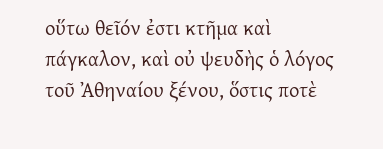οὕτω θεῖόν ἐστι κτῆμα καὶ πάγκαλον, καὶ οὐ ψευδὴς ὁ λόγος τοῦ Ἀθηναίου ξένου, ὅστις ποτὲ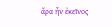ἄρα ἦν ἐκεῖνος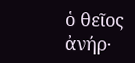ὁ θεῖος ἀνήρ·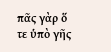πᾶς γὰρ ὅ τε ὑπὸ γῆς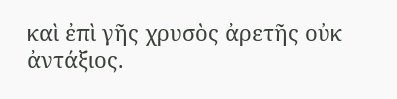καὶ ἐπὶ γῆς χρυσὸς ἀρετῆς οὐκ ἀντάξιος.